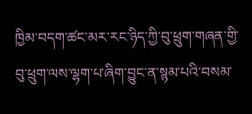ཁྱིམ་བདག་ཚང་མར་རང་ཉིད་ཀྱི་བུ་ཕྲུག་གཞན་གྱི་བུ་ཕྲུག་ལས་ལྷག་པ་ཞིག་བྱུང་ན་སྙམ་པའི་བསམ་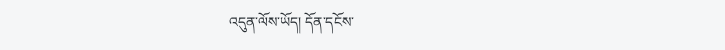འདུན་ལོས་ཡོད། དོན་དངོས་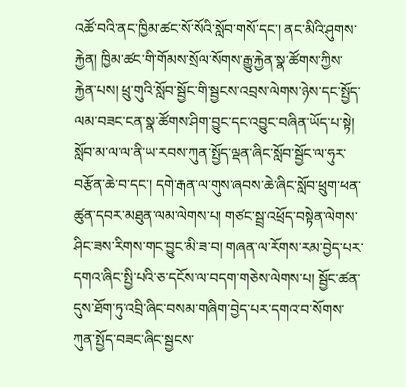འཚོ་བའི་ནང་ཁྱིམ་ཚང་སོ་སོའི་སློབ་གསོ་དང་། ནང་མིའི་ཤུགས་རྐྱེན། ཁྱིམ་ཚང་གི་གོམས་སྲོལ་སོགས་རྒྱུ་རྐྱེན་སྣ་ཚོགས་ཀྱིས་རྐྱེན་པས། ཕྲུ་གུའི་སློབ་སྦྱོང་གི་སྦྱངས་འབྲས་ལེགས་ཉེས་དང་སྤྱོད་ལམ་བཟང་ངན་སྣ་ཚོགས་ཤིག་བྱུང་དང་འབྱུང་བཞིན་ཡོད་པ་སྟེ། སློབ་མ་ལ་ལ་ནི་ཡ་རབས་ཀུན་སྤྱོད་ལྡན་ཞིང་སློབ་སྦྱོང་ལ་ཧུར་བརྩོན་ཆེ་བ་དང་། དགེ་རྒན་ལ་གུས་ཞབས་ཆེ་ཞིང་སློབ་ཕྲུག་ཕན་ཚུན་དབར་མཐུན་ལམ་ལེགས་པ། གཙང་སྦྲ་འཕྲོད་བསྟེན་ལེགས་ཤིང་ཟས་རིགས་གང་བྱུང་མི་ཟ་བ། གཞན་ལ་རོགས་རམ་བྱེད་པར་དགའ་ཞིང་སྤྱི་པའི་ཅ་དངོས་ལ་བདག་གཅེས་ལེགས་པ། སྦྱོང་ཚན་དུས་ཐོག་ཏུ་འབྲི་ཞིང་བསམ་གཞིག་བྱེད་པར་དགའ་བ་སོགས་ཀུན་སྤྱོད་བཟང་ཞིང་སྦྱངས་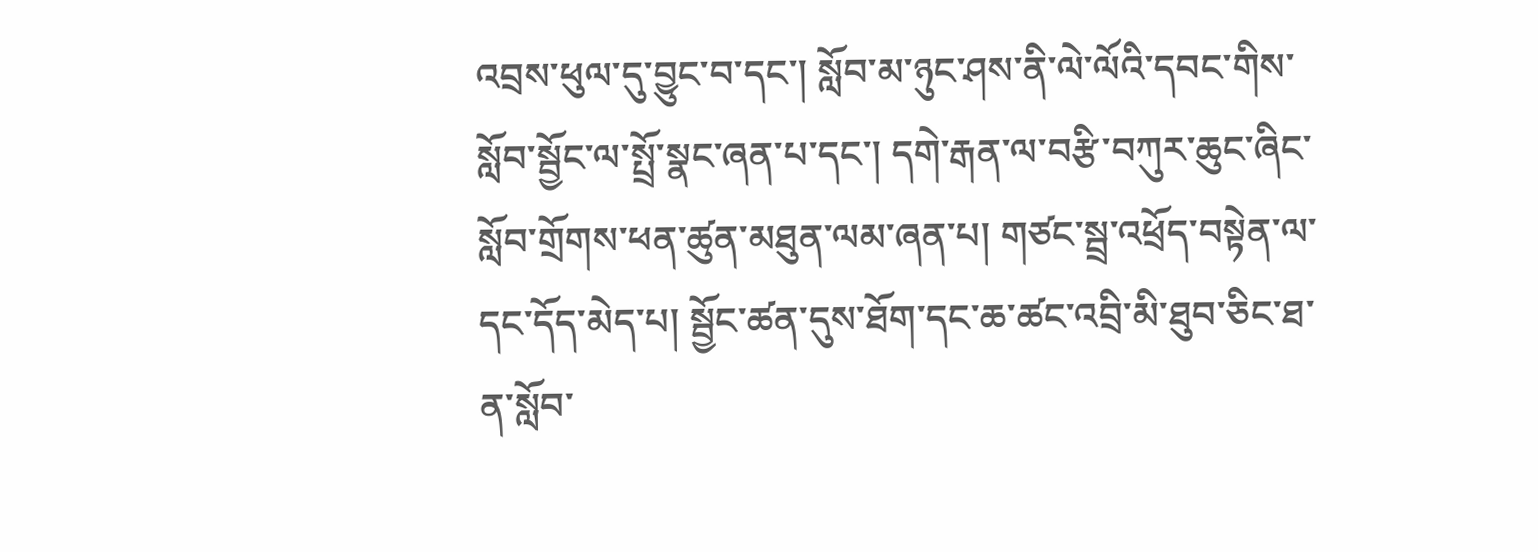འབྲས་ཕུལ་དུ་བྱུང་བ་དང་། སློབ་མ་ཉུང་ཤས་ནི་ལེ་ལོའི་དབང་གིས་སློབ་སྦྱོང་ལ་སྤྲོ་སྣང་ཞན་པ་དང་། དགེ་རྒན་ལ་བརྩི་བཀུར་ཆུང་ཞིང་སློབ་གྲོགས་ཕན་ཚུན་མཐུན་ལམ་ཞན་པ། གཙང་སྦྲ་འཕྲོད་བསྟེན་ལ་དང་དོད་མེད་པ། སྦྱོང་ཚན་དུས་ཐོག་དང་ཆ་ཚང་འབྲི་མི་ཐུབ་ཅིང་ཐ་ན་སློབ་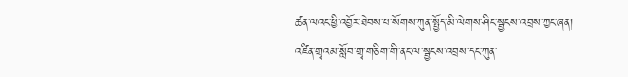ཚན་ལའང་ཕྱི་འབྱོར་ཐེབས་པ་སོགས་ཀུན་སྤྱོད་མི་ལེགས་ཤིང་སྦྱངས་འབྲས་ཀྱང་ཞན།
འཛིན་གྲྭའམ་སློབ་གྲྭ་གཅིག་གི་ནང་ལ་སྦྱངས་འབྲས་དང་ཀུན་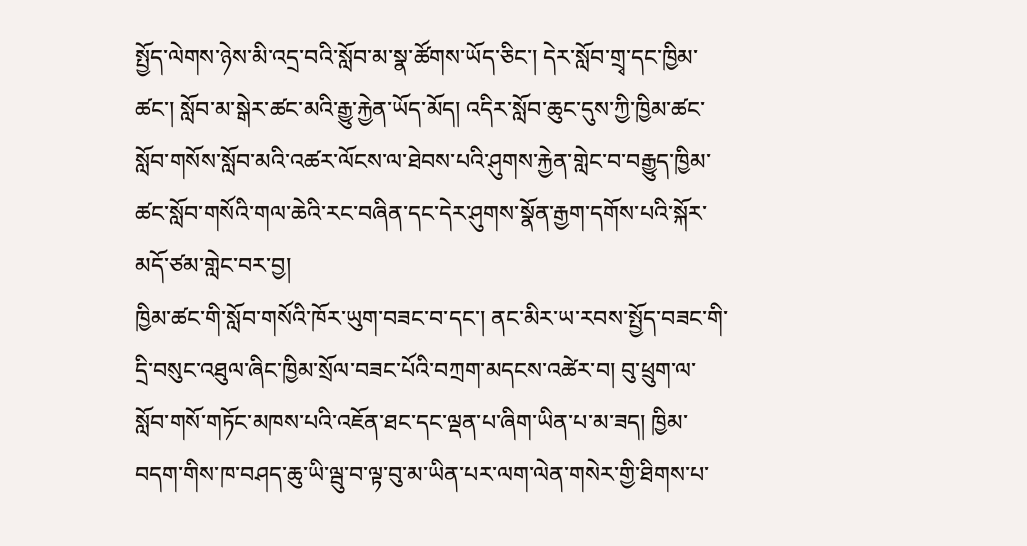སྤྱོད་ལེགས་ཉེས་མི་འདྲ་བའི་སློབ་མ་སྣ་ཚོགས་ཡོད་ཅིང་། དེར་སློབ་གྲྭ་དང་ཁྱིམ་ཚང་། སློབ་མ་སྒེར་ཚང་མའི་རྒྱུ་རྐྱེན་ཡོད་མོད། འདིར་སློབ་ཆུང་དུས་ཀྱི་ཁྱིམ་ཚང་སློབ་གསོས་སློབ་མའི་འཚར་ལོངས་ལ་ཐེབས་པའི་ཤུགས་རྐྱེན་གླེང་བ་བརྒྱུད་ཁྱིམ་ཚང་སློབ་གསོའི་གལ་ཆེའི་རང་བཞིན་དང་དེར་ཤུགས་སྣོན་རྒྱག་དགོས་པའི་སྐོར་མདོ་ཙམ་གླེང་བར་བྱ།
ཁྱིམ་ཚང་གི་སློབ་གསོའི་ཁོར་ཡུག་བཟང་བ་དང་། ནང་མིར་ཡ་རབས་སྤྱོད་བཟང་གི་དྲི་བསུང་འཐུལ་ཞིང་ཁྱིམ་སྲོལ་བཟང་པོའི་བཀྲག་མདངས་འཚེར་བ། བུ་ཕྲུག་ལ་སློབ་གསོ་གཏོང་མཁས་པའི་འཇོན་ཐང་དང་ལྡན་པ་ཞིག་ཡིན་པ་མ་ཟད། ཁྱིམ་བདག་གིས་ཁ་བཤད་ཆུ་ཡི་ལྦུ་བ་ལྟ་བུ་མ་ཡིན་པར་ལག་ལེན་གསེར་གྱི་ཐིགས་པ་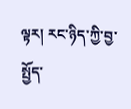ལྟར། རང་ཉིད་ཀྱི་བྱ་སྤྱོད་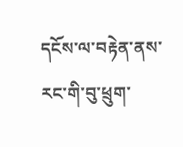དངོས་ལ་བརྟེན་ནས་རང་གི་བུ་ཕྲུག་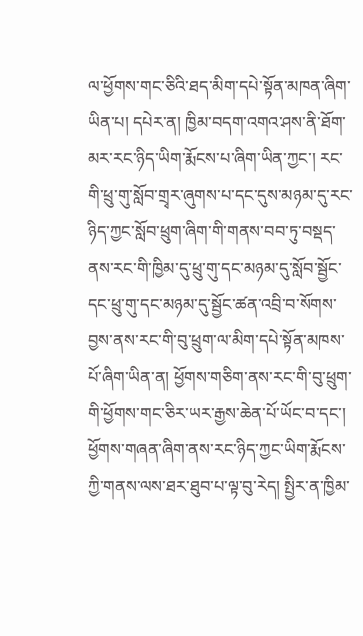ལ་ཕྱོགས་གང་ཅིའི་ཐད་མིག་དཔེ་སྟོན་མཁན་ཞིག་ཡིན་པ། དཔེར་ན། ཁྱིམ་བདག་འགའ་ཤས་ནི་ཐོག་མར་རང་ཉིད་ཡིག་རྨོངས་པ་ཞིག་ཡིན་ཀྱང་། རང་གི་ཕྲུ་གུ་སློབ་གྲྭར་ཞུགས་པ་དང་དུས་མཉམ་དུ་རང་ཉིད་ཀྱང་སློབ་ཕྲུག་ཞིག་གི་གནས་བབ་ཏུ་བསྡད་ནས་རང་གི་ཁྱིམ་དུ་ཕྲུ་གུ་དང་མཉམ་དུ་སློབ་སྦྱོང་དང་ཕྲུ་གུ་དང་མཉམ་དུ་སྦྱོང་ཚན་འབྲི་བ་སོགས་བྱས་ནས་རང་གི་བུ་ཕྲུག་ལ་མིག་དཔེ་སྟོན་མཁས་པོ་ཞིག་ཡིན་ན། ཕྱོགས་གཅིག་ནས་རང་གི་བུ་ཕྲུག་གི་ཕྱོགས་གང་ཅིར་ཡར་རྒྱས་ཆེན་པོ་ཡོང་བ་དང་། ཕྱོགས་གཞན་ཞིག་ནས་རང་ཉིད་ཀྱང་ཡིག་རྨོངས་ཀྱི་གནས་ལས་ཐར་ཐུབ་པ་ལྟ་བུ་རེད། སྤྱིར་ན་ཁྱིམ་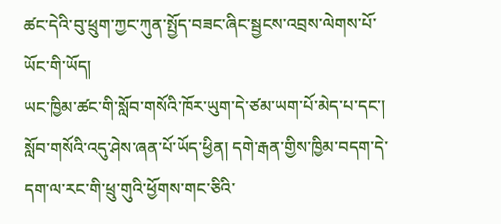ཚང་དེའི་བུ་ཕྲུག་ཀྱང་ཀུན་སྤྱོད་བཟང་ཞིང་སྦྱངས་འབྲས་ལེགས་པོ་ཡོང་གི་ཡོད།
ཡང་ཁྱིམ་ཚང་གི་སློབ་གསོའི་ཁོར་ཡུག་དེ་ཙམ་ཡག་པོ་མེད་པ་དང་། སློབ་གསོའི་འདུ་ཤེས་ཞན་པོ་ཡོད་ཕྱིན། དགེ་རྒན་གྱིས་ཁྱིམ་བདག་དེ་དག་ལ་རང་གི་ཕྲུ་གུའི་ཕྱོགས་གང་ཅིའི་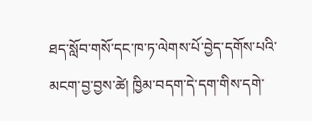ཐད་སློབ་གསོ་དང་ཁ་ཏ་ལེགས་པོ་བྱེད་དགོས་པའི་མངག་བྱ་བྱས་ཚེ། ཁྱིམ་བདག་དེ་དག་གིས་དགེ་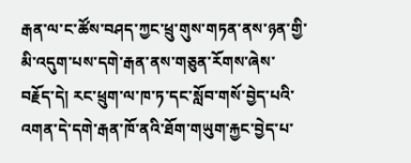རྒན་ལ་ང་ཚོས་བཤད་ཀྱང་ཕྲུ་གུས་གཏན་ནས་ཉན་གྱི་མི་འདུག་པས་དགེ་རྒན་ནས་གཅུན་རོགས་ཞེས་བརྗོད་དེ། རང་ཕྲུག་ལ་ཁ་ཏ་དང་སློབ་གསོ་བྱེད་པའི་འགན་དེ་དགེ་རྒན་ཁོ་ནའི་ཐོག་གཡུག་རྐྱང་བྱེད་པ་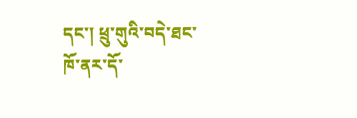དང་། ཕྲུ་གུའི་བདེ་ཐང་ཁོ་ནར་དོ་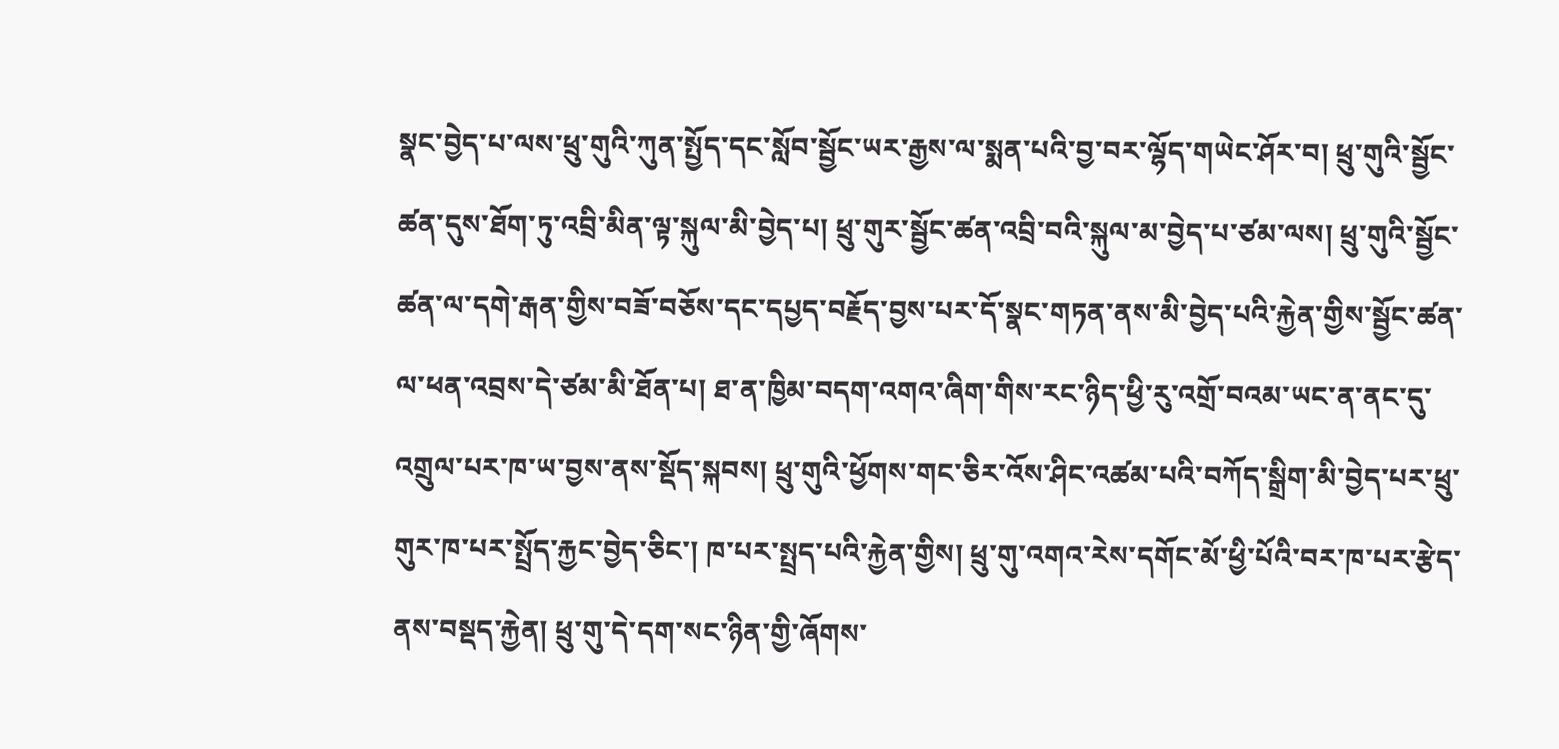སྣང་བྱེད་པ་ལས་ཕྲུ་གུའི་ཀུན་སྤྱོད་དང་སློབ་སྦྱོང་ཡར་རྒྱས་ལ་སྨན་པའི་བྱ་བར་ལྷོད་གཡེང་ཤོར་བ། ཕྲུ་གུའི་སྦྱོང་ཚན་དུས་ཐོག་ཏུ་འབྲི་མིན་ལྟ་སྐུལ་མི་བྱེད་པ། ཕྲུ་གུར་སྦྱོང་ཚན་འབྲི་བའི་སྐུལ་མ་བྱེད་པ་ཙམ་ལས། ཕྲུ་གུའི་སྦྱོང་ཚན་ལ་དགེ་རྒན་གྱིས་བཟོ་བཅོས་དང་དཔྱད་བརྗོད་བྱས་པར་དོ་སྣང་གཏན་ནས་མི་བྱེད་པའི་རྐྱེན་གྱིས་སྦྱོང་ཚན་ལ་ཕན་འབྲས་དེ་ཙམ་མི་ཐོན་པ། ཐ་ན་ཁྱིམ་བདག་འགའ་ཞིག་གིས་རང་ཉིད་ཕྱི་རུ་འགྲོ་བའམ་ཡང་ན་ནང་དུ་འགྲུལ་པར་ཁ་ཡ་བྱས་ནས་སྡོད་སྐབས། ཕྲུ་གུའི་ཕྱོགས་གང་ཅིར་འོས་ཤིང་འཚམ་པའི་བཀོད་སྒྲིག་མི་བྱེད་པར་ཕྲུ་གུར་ཁ་པར་སྤྲོད་རྐྱང་བྱེད་ཅིང་། ཁ་པར་སྤྲད་པའི་རྐྱེན་གྱིས། ཕྲུ་གུ་འགའ་རེས་དགོང་མོ་ཕྱི་པོའི་བར་ཁ་པར་རྩེད་ནས་བསྡད་རྐྱེན། ཕྲུ་གུ་དེ་དག་སང་ཉིན་གྱི་ཞོགས་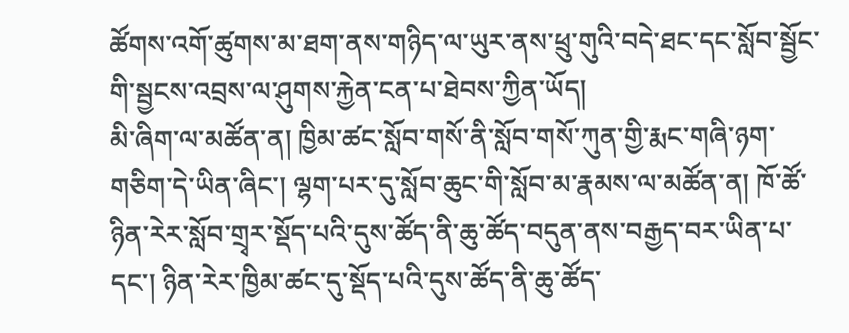ཚོགས་འགོ་ཚུགས་མ་ཐག་ནས་གཉིད་ལ་ཡུར་ནས་ཕྲུ་གུའི་བདེ་ཐང་དང་སློབ་སྦྱོང་གི་སྦྱངས་འབྲས་ལ་ཤུགས་རྐྱེན་ངན་པ་ཐེབས་ཀྱིན་ཡོད།
མི་ཞིག་ལ་མཚོན་ན། ཁྱིམ་ཚང་སློབ་གསོ་ནི་སློབ་གསོ་ཀུན་གྱི་རྨང་གཞི་ཉག་གཅིག་དེ་ཡིན་ཞིང་། ལྷག་པར་དུ་སློབ་ཆུང་གི་སློབ་མ་རྣམས་ལ་མཚོན་ན། ཁོ་ཚོ་ཉིན་རེར་སློབ་གྲྭར་སྡོད་པའི་དུས་ཚོད་ནི་ཆུ་ཚོད་བདུན་ནས་བརྒྱད་བར་ཡིན་པ་དང་། ཉིན་རེར་ཁྱིམ་ཚང་དུ་སྡོད་པའི་དུས་ཚོད་ནི་ཆུ་ཚོད་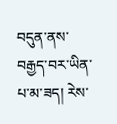བདུན་ནས་བརྒྱད་བར་ཡིན་པ་མ་ཟད། རེས་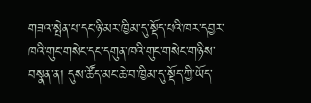གཟའ་སྤེན་པ་དང་ཉི་མར་ཁྱིམ་དུ་སྡོད་པའི་ཁར་དབྱར་ཁའི་གུང་གསེང་དང་དགུན་ཁའི་གུང་གསེང་གཉིས་བསྣན་ན། དུས་ཚོད་མང་ཆེ་བ་ཁྱིམ་དུ་སྡོད་ཀྱི་ཡོད་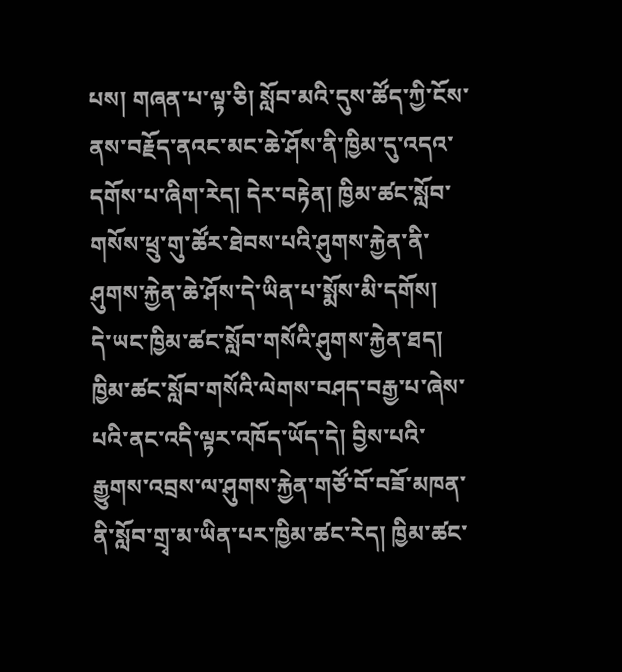པས། གཞན་པ་ལྟ་ཅི། སློབ་མའི་དུས་ཚོད་ཀྱི་ངོས་ནས་བརྗོད་ནའང་མང་ཆེ་ཤོས་ནི་ཁྱིམ་དུ་འདའ་དགོས་པ་ཞིག་རེད། དེར་བརྟེན། ཁྱིམ་ཚང་སློབ་གསོས་ཕྲུ་གུ་ཚོར་ཐེབས་པའི་ཤུགས་རྐྱེན་ནི་ཤུགས་རྐྱེན་ཆེ་ཤོས་དེ་ཡིན་པ་སྨོས་མི་དགོས།
དེ་ཡང་ཁྱིམ་ཚང་སློབ་གསོའི་ཤུགས་རྐྱེན་ཐད། ཁྱིམ་ཚང་སློབ་གསོའི་ལེགས་བཤད་བརྒྱ་པ་ཞེས་པའི་ནང་འདི་ལྟར་འཁོད་ཡོད་དེ། བྱིས་པའི་རྒྱུགས་འབྲས་ལ་ཤུགས་རྐྱེན་གཙོ་བོ་བཟོ་མཁན་ནི་སློབ་གྲྭ་མ་ཡིན་པར་ཁྱིམ་ཚང་རེད། ཁྱིམ་ཚང་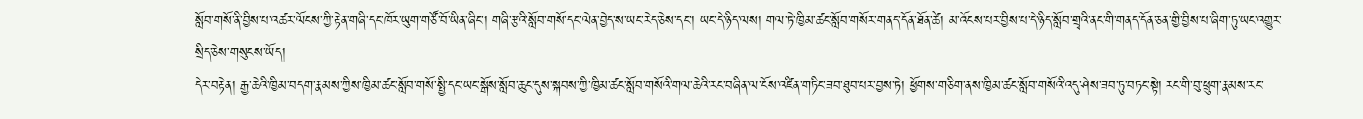སློབ་གསོ་ནི་བྱིས་པ་འཚར་ལོངས་ཀྱི་རྟེན་གཞི་དང་ཁོར་ཡུག་གཙོ་བོ་ཡིན་ཞིང་། གཞི་རྩའི་སློབ་གསོ་དང་ལེན་བྱེད་ས་ཡང་རེད་ཅེས་དང་། ཡང་དེ་ཉིད་ལས། གལ་ཏེ་ཁྱིམ་ཚང་སློབ་གསོར་གནད་དོན་ཐོན་ཚེ། མ་འོངས་པར་བྱིས་པ་དེ་ཉིད་སློབ་གྲྭའི་ནང་གི་གནད་དོན་ཅན་གྱི་བྱིས་པ་ཞིག་ཏུ་ཡང་འགྱུར་སྲིད་ཅེས་གསུངས་ཡོད།
དེར་བརྟེན། རྒྱ་ཆེའི་ཁྱིམ་བདག་རྣམས་ཀྱིས་ཁྱིམ་ཚང་སློབ་གསོ་སྤྱི་དང་ཡང་སྒོས་སློབ་ཆུང་དུས་སྐབས་ཀྱི་ཁྱིམ་ཚང་སློབ་གསོའི་གལ་ཆེའི་རང་བཞིན་ལ་ངོས་འཛིན་གཏིང་ཟབ་ཐུབ་པར་བྱས་ཏེ། ཕྱོགས་གཅིག་ནས་ཁྱིམ་ཚང་སློབ་གསོའི་འདུ་ཤེས་ཟབ་ཏུ་བཏང་སྟེ། རང་གི་བུ་ཕྲུག་རྣམས་རང་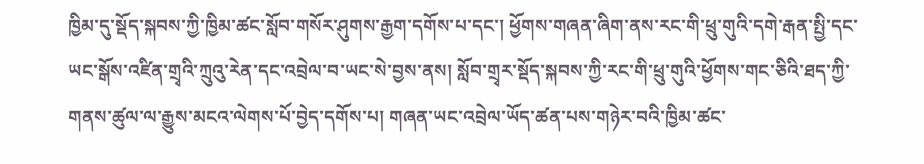ཁྱིམ་དུ་སྡོད་སྐབས་ཀྱི་ཁྱིམ་ཚང་སློབ་གསོར་ཤུགས་རྒྱག་དགོས་པ་དང་། ཕྱོགས་གཞན་ཞིག་ནས་རང་གི་ཕྲུ་གུའི་དགེ་རྒན་སྤྱི་དང་ཡང་སྒོས་འཛིན་གྲྭའི་ཀྲུའུ་རེན་དང་འབྲེལ་བ་ཡང་སེ་བྱས་ནས། སློབ་གྲྭར་སྡོད་སྐབས་ཀྱི་རང་གི་ཕྲུ་གུའི་ཕྱོགས་གང་ཅིའི་ཐད་ཀྱི་གནས་ཚུལ་ལ་རྒྱུས་མངའ་ལེགས་པོ་བྱེད་དགོས་པ། གཞན་ཡང་འབྲེལ་ཡོད་ཚན་པས་གཉེར་བའི་ཁྱིམ་ཚང་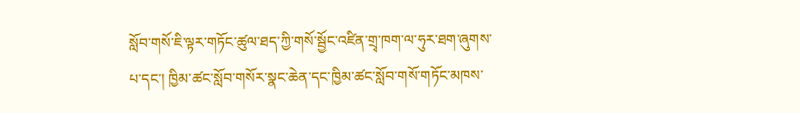སློབ་གསོ་ཇི་ལྟར་གཏོང་ཚུལ་ཐད་ཀྱི་གསོ་སྦྱོང་འཛིན་གྲྭ་ཁག་ལ་ཧུར་ཐག་ཞུགས་པ་དང་། ཁྱིམ་ཚང་སློབ་གསོར་སྣང་ཆེན་དང་ཁྱིམ་ཚང་སློབ་གསོ་གཏོང་མཁས་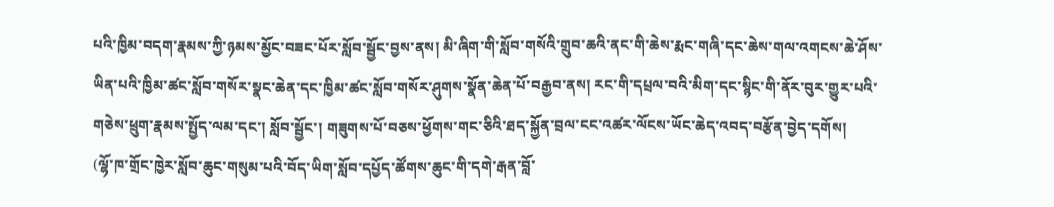པའི་ཁྱིམ་བདག་རྣམས་ཀྱི་ཉམས་མྱོང་བཟང་པོར་སློབ་སྦྱོང་བྱས་ནས། མི་ཞིག་གི་སློབ་གསོའི་གྲུབ་ཆའི་ནང་གི་ཆེས་རྨང་གཞི་དང་ཆེས་གལ་འགངས་ཆེ་ཤོས་ཡིན་པའི་ཁྱིམ་ཚང་སློབ་གསོར་སྣང་ཆེན་དང་ཁྱིམ་ཚང་སློབ་གསོར་ཤུགས་སྣོན་ཆེན་པོ་བརྒྱབ་ནས། རང་གི་དཔྲལ་བའི་མིག་དང་སྙིང་གི་ནོར་བུར་གྱུར་པའི་གཅེས་ཕྲུག་རྣམས་སྤྱོད་ལམ་དང་། སློབ་སྦྱོང་། གཟུགས་པོ་བཅས་ཕྱོགས་གང་ཅིའི་ཐད་སྐྱོན་བྲལ་ངང་འཚར་ལོངས་ཡོང་ཆེད་འབད་བརྩོན་བྱེད་དགོས།
(ལྷོ་ཁ་གྲོང་ཁྱེར་སློབ་ཆུང་གསུམ་པའི་བོད་ཡིག་སློབ་དཔྱོད་ཚོགས་ཆུང་གི་དགེ་རྒན་བློ་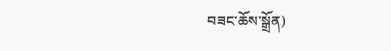བཟང་ཆོས་སྒྲོན)